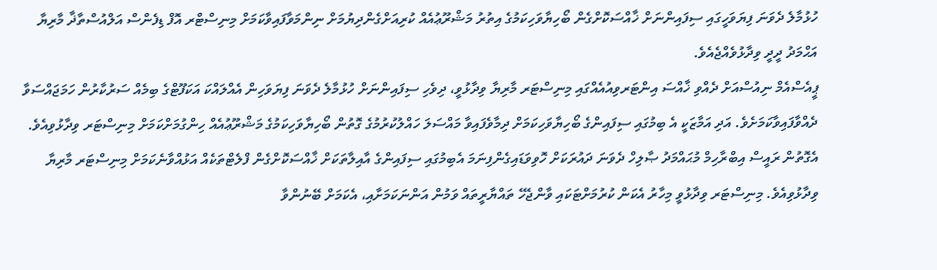ހުޅުމާލެ ދެވަނަ ފިޔަވަހީގައި ސިފައިންނަށް ޚާއްސަކޮށްގެން ބޯހިޔާވަހިކަމުގެ އިތުރު މަޝްރޫޢުއެއް ކުރިއަށްގެންދިޔުމަށް ނިންމަވާފައިވާކަމަށް މިނިސްޓްރ އޮފް ޑިފެންސް އަލްއުސްތާޛާ މާރިޔާ އަޙްމަދު ދީދީ ވިދާޅުވެއްޖެއެވެ.
ޕީއެސްއެމް ނިއުސްއަށް ދެއްވި ޚާއްސަ އިންޓަރވިއުއެއްގައި މިނިސްޓަރ މާރިޔާ ވިދާޅުވީ، ދިވެހި ސިފައިންނަށް ހުޅުމާލެ ދެވަނަ ފިޔަވަހިން އެއްލައްކަ އަކަފޫޓްގެ ބިމެއް ސަރުކާރުން ހަމަޖައްސަވާ ދެއްވާފައިވާކަމަށެވެ. އަދި އަމާޒަކީ އެ ބިމުގައި ސިފައިންގެ ބޯހިޔާވަހިކަމަށް ދިމާވެފައިވާ މައްސަލަ ހައްލުކުރުމުގެ ގޮތުން ބޯހިޔާވަހިކަމުގެ މަޝްރޫޢުއެއް ހިންގުމަށްކަމަށް މިނިސްޓަރ ވިދާޅުވިއެވެ. އެގޮތުން ރައީސް އިބްރާހިމް މުޙައްމަދު ޞާލިހް ދެވަނަ ދައުރަކަށް ހޮވިވަޑައިގެންފިނަމަ އެބިމުގައި ސިފައިންގެ އާއިލާތަކަށް ޚާއްސަކޮށްގެން ފްލެޓްތަކެއް އަޅުއްވާނެކަމަށް މިނިސްޓަރ މާރިޔާ ވިދާޅުވިއެވެ. މިނިސްޓަރ ވިދާޅުވީ މިހާރު އެކަން ކުރުމަށްޓަކައި ވާންޖެހޭ ތައްޔާރީތައް ވަމުން އަންނަކަމަށާއި، އެކަމަށް ބޭނުންވާ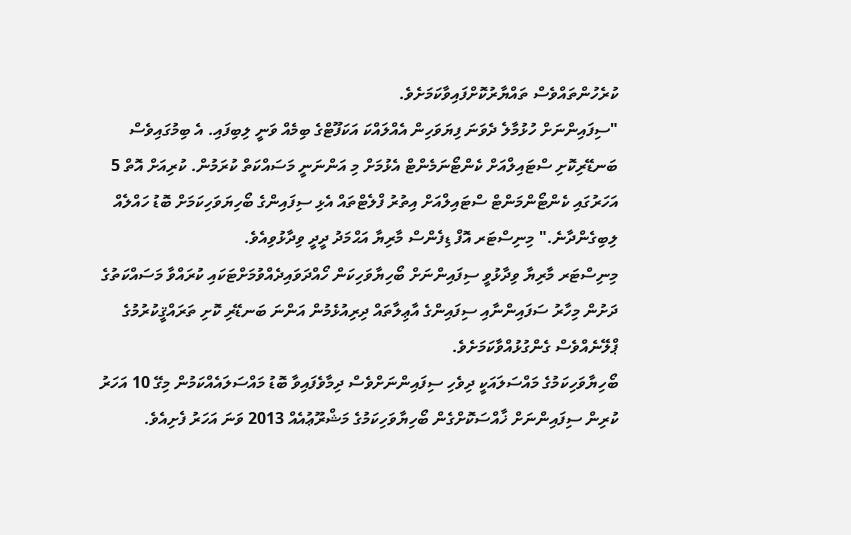ކުރެހުންތައްވެސް ތައްޔާރުކޮށްފައިވާކަމަށެވެ.
"ސިފައިންނަށް ހުޅުމާލެ ދެވަނަ ފިޔަވަހިން އެއްލައްކަ އަކަފޫޓްގެ ބިމެއް ވަނީ ލިބިފައި. އެ ބިމުގައިވެސް ބަނޑޭރިކޮށި ސްޓައިލްއަށް ކެންޓޯނަމެންޓް އެޅުމަށް މި އަންނަނީ މަސައްކަތް ކުރަމުން. ކުރިއަށް އޮތް 5 އަހަރުގައި ކެންޓޯންމަންޓް ސްޓައިލްއަށް އިތުރު ފްލެޓްތައް އެޅި ސިފައިންގެ ބޯހިޔަވަހިކަމަށް ބޮޑު ހައްލެއް ލިބިގެންދާނެ." މިނިސްޓަރ އޮފް ޑިފެންސް މާރިޔާ އަޙްމަދު ދީދީ ވިދާޅުވިއެވެ.
މިނިސްޓަރ މާރިޔާ ވިދާޅުވީ ސިފައިންނަށް ބޯހިޔާވަހިކަން ހޯއްދަވައިދެއްވުމަށްޓަކައި ކުރައްވާ މަސައްކަތުގެ ދަށުން މިހާރު ސަފައިންނާއި ސިފައިންގެ އާޢިލާތައް ދިރިއުޅެމުން އަންނަ ބަނޑޭރި ކޮށި ތަރައްޤީކުރުމުގެ ޕްލޭނެއްވެސް ގެންގުޅުއްވާކަމަށެވެ.
ބޯހިޔާވަހިކަމުގެ މައްސަލައަކީ ދިވެހި ސިފައިންނަށްވެސް ދިމާވެފައިވާ ބޮޑު މައްސަލައެއްކަމުން މިގޭ 10 އަހަރު ކުރިން ސިފައިންނަށް ޚާއްސަކޮށްގެން ބޯހިޔާވަހިކަމުގެ މަޝްރޫޢުއެއް 2013 ވަނަ އަހަރު ފެށިއެވެ.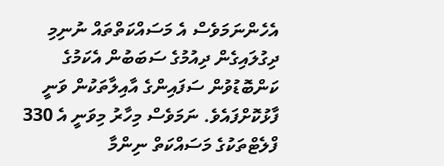އެހެންނަމަވެސް އެ މަސައްކަތްތައް ނުނިމި ދިގުލައިގެން ދިއުމުގެ ސަބަބުން އެކަމުގެ ކަންބޮޑުވުން ސަފައިންގެ އާއިލާތަކުން ވަނީ ފާޅުކޮށްފައެވެ. ނަމަވެސް މިހާރު މިވަނީ އެ 330 ފްލެޓްތަކުގެ މަސައްކަތް ނިންމާ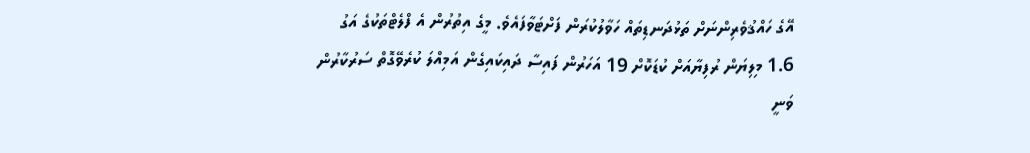އޭގެ ހައްޤުވެރިންނަށް ތަޅުދަނޑިތައް ހަވާލުކުރަން ފަށްޓަވާފައެވެ. މީގެ އިތުރުން އެ ފްލެޓްތަކުގެ އަގު 1.6 މިލިޔަން ރުފިޔާއަށް ކުޑަކޮށް 19 އަހަރުން ފައިސާ ދައިކައިގެން އަމިއްލަ ކުރެވޭގޮތް ސަރުކާރުން ވަނީ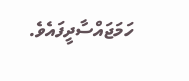ހަމަޖައްސާދީފައެވެ.